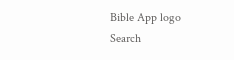Bible App logo
Search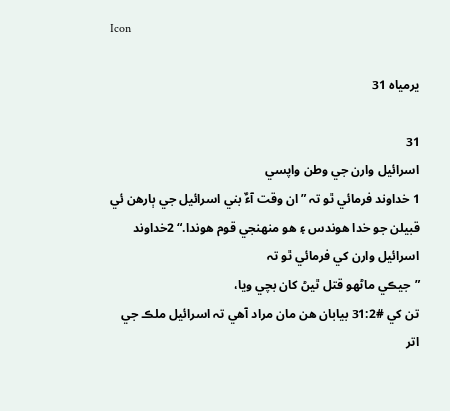Icon

يرمياہ 31

31
اسرائيل وارن جي وطن واپسي
1 خداوند فرمائي ٿو تہ ”ان وقت آءٌ بني اسرائيل جي ٻارهن ئي قبيلن جو خدا هوندس ۽ هو منهنجي قوم هوندا.“ 2خداوند اسرائيل وارن کي فرمائي ٿو تہ
”جيڪي ماڻهو قتل ٿيڻ کان بچي ويا،
تن کي #31:2 بيابان هن مان مراد آهي تہ اسرائيل ملڪ جي اتر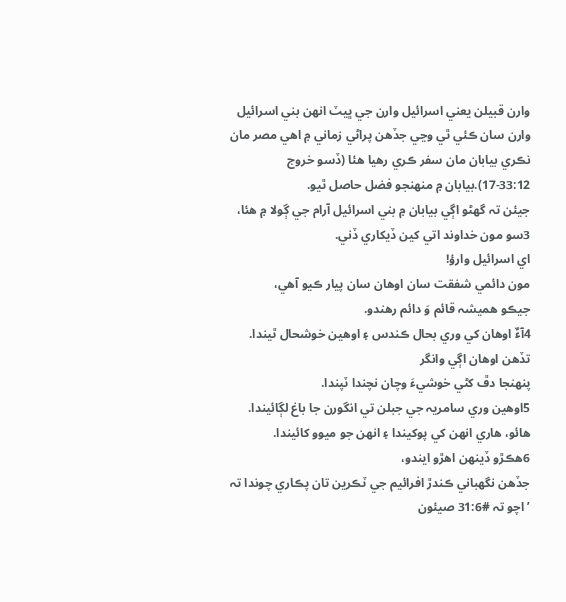وارن قبيلن يعني اسرائيل وارن جي ڀيٽ انهن بني اسرائيل وارن سان ڪئي ٿي وڃي جڏهن پراڻي زماني ۾ اهي مصر مان نڪري بيابان مان سفر ڪري رهيا هئا (ڏسو خروج 33:12-17).بيابان ۾ منهنجو فضل حاصل ٿيو.
جيئن تہ گھڻو اڳي بيابان ۾ بني اسرائيل آرام جي ڳولا ۾ هئا،
3سو مون خداوند اتي کين ڏيکاري ڏني.
اي اسرائيل وارؤ!
مون دائمي شفقت سان اوهان سان پيار ڪيو آهي،
جيڪو هميشہ قائم وَ دائم رهندو.
4آءٌ اوهان کي وري بحال ڪندس ۽ اوهين خوشحال ٿيندا.
تڏهن اوهان اڳي وانگر
پنهنجا دڦ کڻي خوشيءَ وچان نچندا ٽپندا.
5اوهين وري سامريہ جي جبلن تي انگورن جا باغ لڳائيندا.
هائو، هاري انهن کي پوکيندا ۽ انهن جو ميوو کائيندا.
6هڪڙو ڏينهن اهڙو ايندو،
جڏهن نگهباني ڪندڙ افرائيم جي ٽڪرين تان پڪاري چوندا تہ
’اچو تہ #31:6 صيئون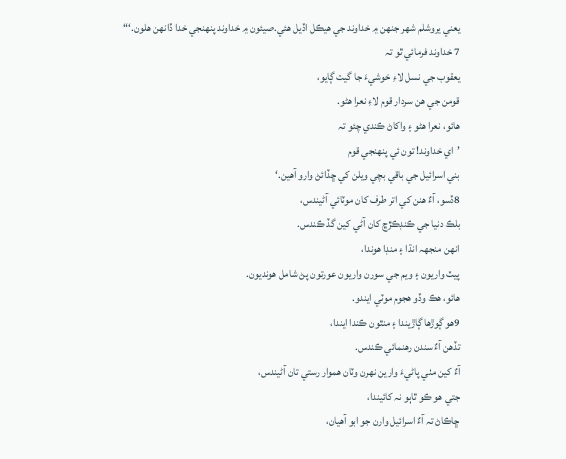يعني يروشلم شهر جنهن ۾ خداوند جي هيڪل اڏيل هئي.صيئون ۾ خداوند پنهنجي خدا ڏانهن هلون.‘“
7 خداوند فرمائي ٿو تہ
يعقوب جي نسل لاءِ خوشيءَ جا گيت ڳايو،
قومن جي هن سردار قوم لاءِ نعرا هڻو.
هائو، نعرا هڻو ۽ واکاڻ ڪندي چئو تہ
’اي خداوند! تون ئي پنهنجي قوم
بني اسرائيل جي باقي بچي ويلن کي ڇڏائڻ وارو آهين.‘
8ڏسو، آءٌ هنن کي اتر طرف کان موٽائي آڻيندس،
بلڪ دنيا جي ڪنڊڪڙڇ کان آڻي کين گڏ ڪندس.
انهن منجھہ انڌا ۽ منڊا هوندا،
پيٽ واريون ۽ ويم جي سورن واريون عورتون پڻ شامل هونديون.
هائو، هڪ وڏو هجوم موٽي ايندو.
9هو ڳوڙها ڳاڙيندا ۽ منٿون ڪندا ايندا،
تڏهن آءٌ سندن رهنمائي ڪندس.
آءٌ کين مٺي پاڻيءَ وارين نهرن وٽان هموار رستي تان آڻيندس،
جتي هو ڪو ٿاٻو نہ کائيندا،
ڇاڪاڻ تہ آءٌ اسرائيل وارن جو ابو آهيان،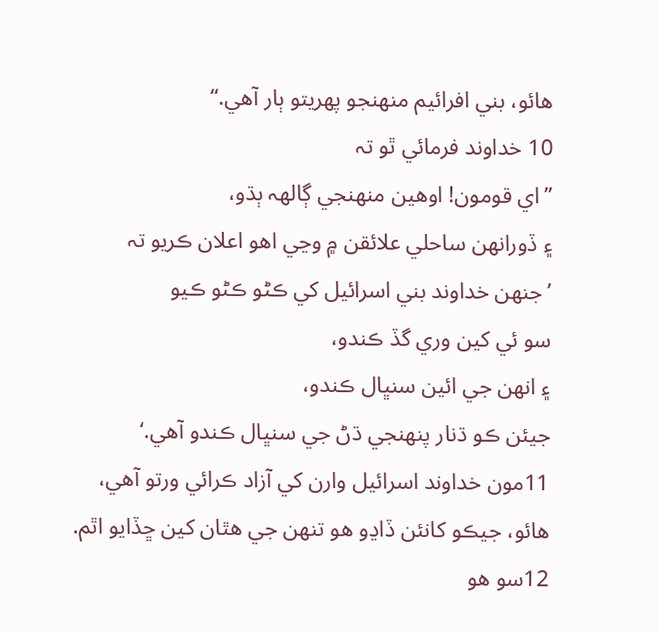هائو، بني افرائيم منهنجو پهريتو ٻار آهي.“
10 خداوند فرمائي ٿو تہ
”اي قومون! اوهين منهنجي ڳالهہ ٻڌو،
۽ ڏورانهن ساحلي علائقن ۾ وڃي اهو اعلان ڪريو تہ
’جنهن خداوند بني اسرائيل کي ڪڻو ڪڻو ڪيو
سو ئي کين وري گڏ ڪندو،
۽ انهن جي ائين سنڀال ڪندو،
جيئن ڪو ڌنار پنهنجي ڌڻ جي سنڀال ڪندو آهي.‘
11مون خداوند اسرائيل وارن کي آزاد ڪرائي ورتو آهي،
هائو، جيڪو کانئن ڏاڍو هو تنهن جي هٿان کين ڇڏايو اٿم.
12سو هو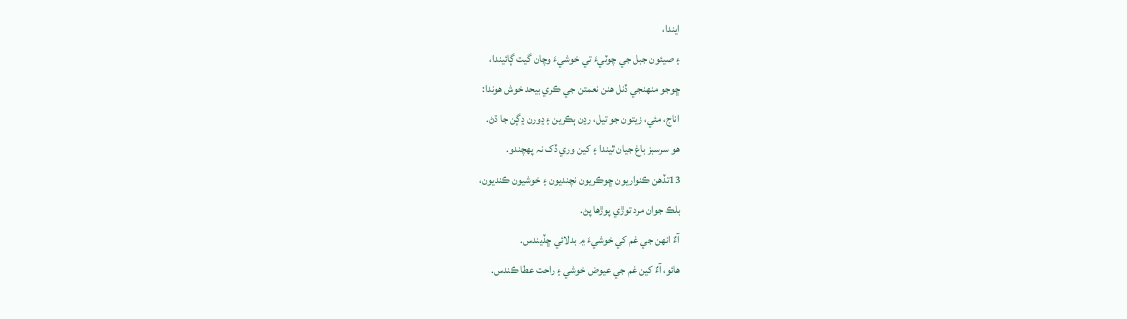ايندا،
۽ صيئون جبل جي چوٽيءَ تي خوشيءَ وچان گيت ڳائيندا،
ڇوجو منهنجي ڏنل هنن نعمتن جي ڪري بيحد خوش هوندا:
اناج، مئي، زيتون جو تيل، رڍن ٻڪرين ۽ ڍورن ڍڳن جا ڌڻ.
هو سرسبز باغ جيان ٿيندا ۽ کين وري ڏک نہ پهچندو.
13تڏهن ڪنواريون ڇوڪريون نچنديون ۽ خوشيون ڪنديون،
بلڪ جوان مرد توڙي پوڙها پڻ.
آءٌ انهن جي غم کي خوشيءَ ۾ بدلائي ڇڏيندس.
هائو، آءٌ کين غم جي عيوض خوشي ۽ راحت عطا ڪندس.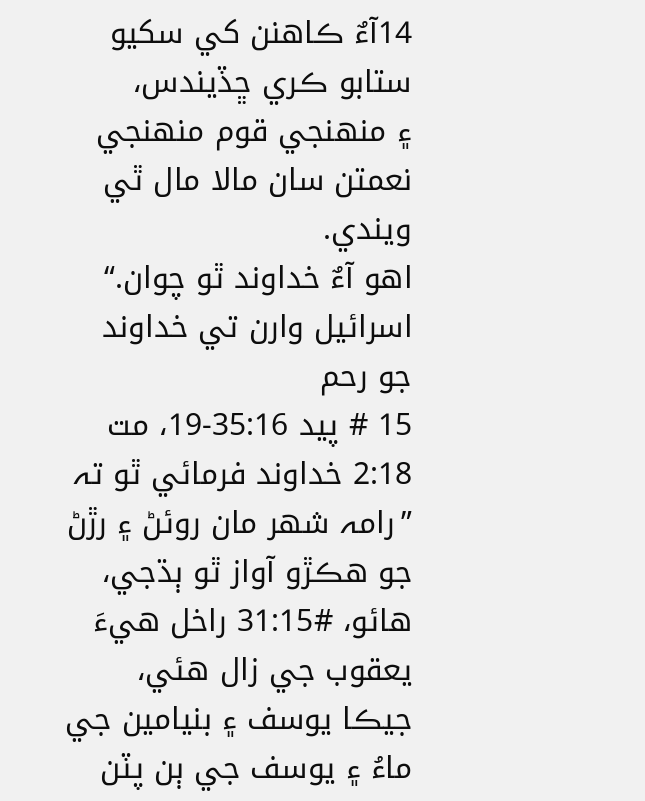14آءٌ ڪاهنن کي سکيو ستابو ڪري ڇڏيندس،
۽ منهنجي قوم منهنجي نعمتن سان مالا مال ٿي ويندي.
اهو آءٌ خداوند ٿو چوان.“
اسرائيل وارن تي خداوند جو رحم
15 # پيد 35:16-19، مت 2:18 خداوند فرمائي ٿو تہ
”رامہ شهر مان روئڻ ۽ رڙڻ جو هڪڙو آواز ٿو ٻڌجي،
هائو، #31:15 راخل هيءَ يعقوب جي زال هئي، جيڪا يوسف ۽ بنيامين جي ماءُ ۽ يوسف جي ٻن پٽن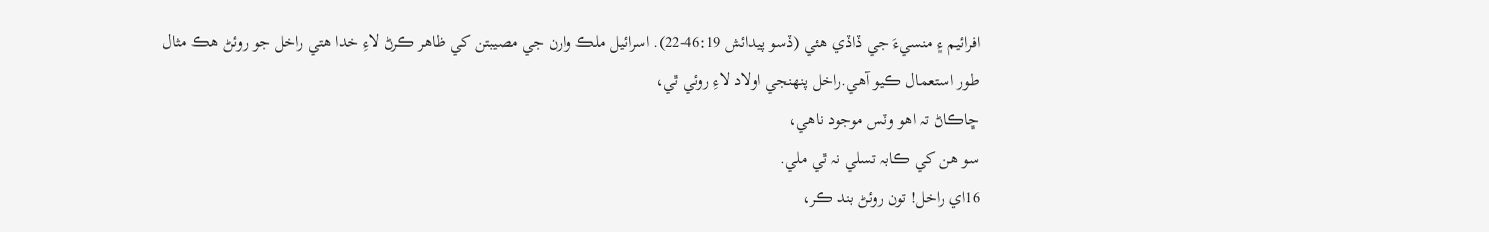افرائيم ۽ منسيءَ جي ڏاڏي هئي (ڏسو پيدائش 46:19-22). اسرائيل ملڪ وارن جي مصيبتن کي ظاهر ڪرڻ لاءِ خدا هتي راخل جو روئڻ هڪ مثال طور استعمال ڪيو آهي.راخل پنهنجي اولاد لاءِ روئي ٿي،
ڇاڪاڻ تہ اهو وٽس موجود ناهي،
سو هن کي ڪابہ تسلي نہ ٿي ملي.
16اي راخل! تون روئڻ بند ڪر،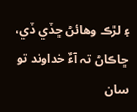۽ لڙڪ وهائڻ ڇڏي ڏي،
ڇاڪاڻ تہ آءٌ خداوند تو سان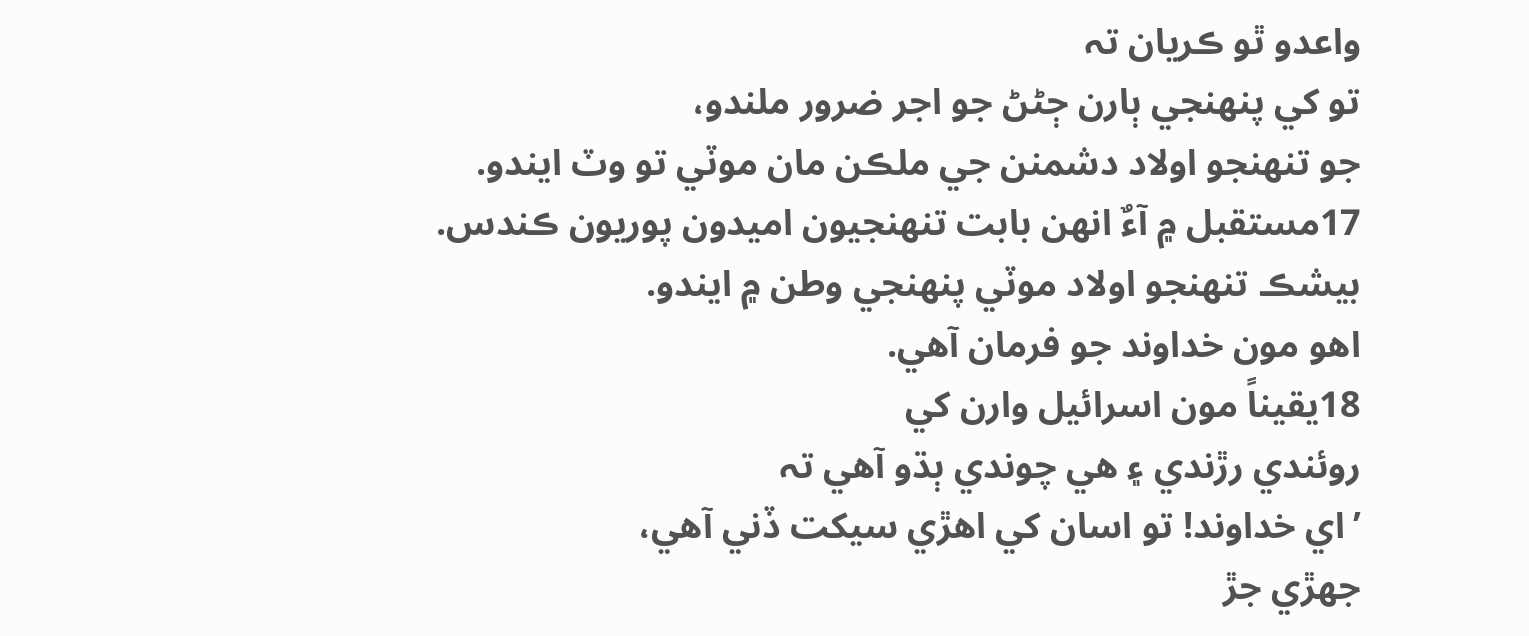واعدو ٿو ڪريان تہ
تو کي پنهنجي ٻارن ڄڻڻ جو اجر ضرور ملندو،
جو تنهنجو اولاد دشمنن جي ملڪن مان موٽي تو وٽ ايندو.
17مستقبل ۾ آءٌ انهن بابت تنهنجيون اميدون پوريون ڪندس.
بيشڪ تنهنجو اولاد موٽي پنهنجي وطن ۾ ايندو.
اهو مون خداوند جو فرمان آهي.
18يقيناً مون اسرائيل وارن کي
روئندي رڙندي ۽ هي چوندي ٻڌو آهي تہ
’اي خداوند! تو اسان کي اهڙي سيکت ڏني آهي،
جهڙي جڙ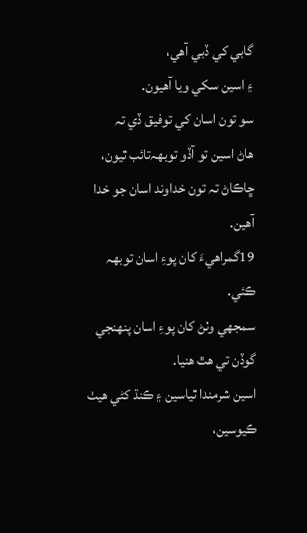گابي کي ڏبي آهي،
۽ اسين سکي ويا آهيون.
سو تون اسان کي توفيق ڏي تہ
هاڻ اسين تو آڏو توبهہ‌تائب ٿيون،
ڇاڪاڻ تہ تون خداوند اسان جو خدا آهين.
19گمراهيءَ کان پوءِ اسان توبهہ ڪئي.
سمجھي وٺڻ کان پوءِ اسان پنهنجي گوڏن تي هٿ هنيا.
اسين شرمندا ٿياسين ۽ ڪنڌ کڻي هيٺ ڪيوسين،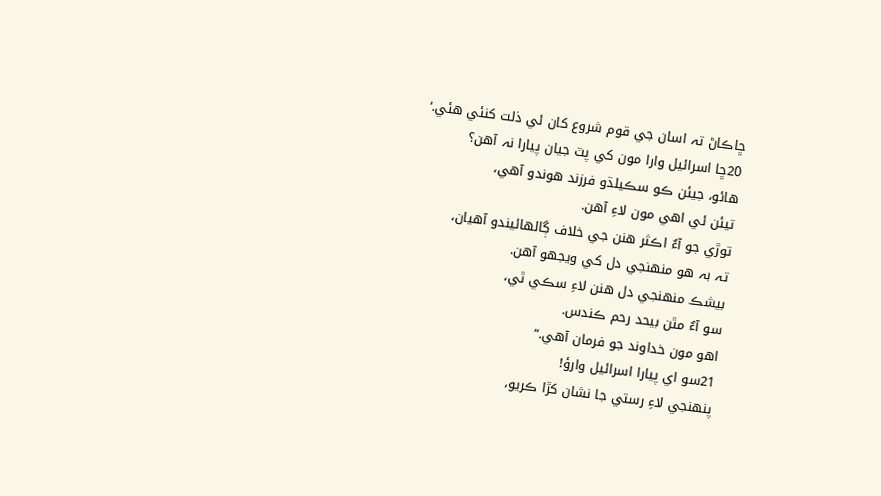ڇاڪاڻ تہ اسان جي قوم شروع کان ئي ذلت کنئي هئي.‘
20ڇا اسرائيل وارا مون کي پٽ جيان پيارا نہ آهن؟
هائو، جيئن ڪو سڪيلڌو فرزند هوندو آهي،
تيئن ئي اهي مون لاءِ آهن.
توڙي جو آءٌ اڪثر هنن جي خلاف ڳالهائيندو آهيان،
تہ بہ هو منهنجي دل کي ويجھو آهن.
بيشڪ منهنجي دل هنن لاءِ سڪي ٿي،
سو آءٌ مٿن بيحد رحم ڪندس.
اهو مون خداوند جو فرمان آهي.“
21سو اي پيارا اسرائيل وارؤ!
پنهنجي لاءِ رستي جا نشان کڙا ڪريو،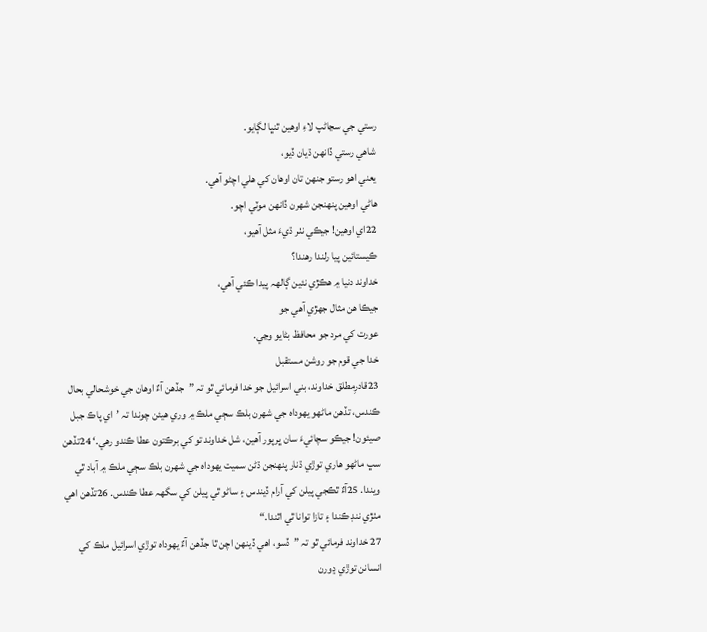رستي جي سڃاڻپ لاءِ اوهين ٿنڀا لڳايو.
شاهي رستي ڏانهن ڌيان ڏيو،
يعني اهو رستو جنهن تان اوهان کي هلي اچڻو آهي.
هاڻي اوهين پنهنجن شهرن ڏانهن موٽي اچو.
22اي اوهين! جيڪي نٺر ڌيءَ مثل آهيو،
ڪيستائين پيا رلندا رهندا؟
خداوند دنيا ۾ هڪڙي نئين ڳالهہ پيدا ڪئي آهي،
جيڪا هن مثال جهڙي آهي جو
عورت کي مرد جو محافظ بڻايو وڃي.
خدا جي قوم جو روشن مستقبل
23قادرِمطلق خداوند، بني اسرائيل جو خدا فرمائي ٿو تہ ”جڏهن آءٌ اوهان جي خوشحالي بحال ڪندس، تڏهن ماڻهو يهوداہ جي شهرن بلڪ سڄي ملڪ ۾ وري هيئن چوندا تہ ’اي پاڪ جبل صيئون! جيڪو سچائيءَ سان ڀرپور آهين، شل خداوند تو کي برڪتون عطا ڪندو رهي.‘ 24تڏهن سڀ ماڻهو هاري توڙي ڌنار پنهنجن ڌڻن سميت يهوداہ جي شهرن بلڪ سڄي ملڪ ۾ آباد ٿي ويندا. 25آءٌ ٿڪجي پيلن کي آرام ڏيندس ۽ ساڻو ٿي پيلن کي سگھہ عطا ڪندس. 26تڏهن اهي مٺڙي ننڊ ڪندا ۽ تازا توانا ٿي اٿندا.“
27 خداوند فرمائي ٿو تہ ”ڏسو، اهي ڏينهن اچن ٿا جڏهن آءٌ يهوداہ توڙي اسرائيل ملڪ کي انسانن توڙي ڍورن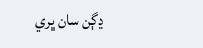ڍڳن سان ڀري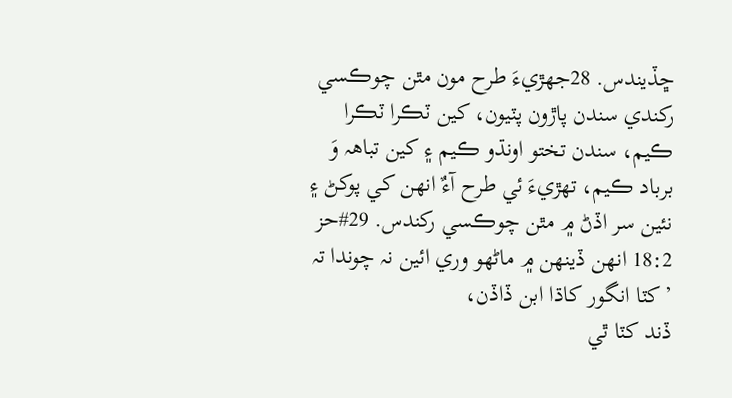ڇڏيندس. 28جهڙيءَ طرح مون مٿن چوڪسي رکندي سندن پاڙون پٽيون، کين ٽڪرا ٽڪرا ڪيم، سندن تختو اونڌو ڪيم ۽ کين تباهہ وَ برباد ڪيم، تهڙيءَ ئي طرح آءٌ انهن کي پوکڻ ۽ نئين سر اڏڻ ۾ مٿن چوڪسي رکندس. 29#حز 18:2 انهن ڏينهن ۾ ماڻهو وري ائين نہ چوندا تہ
’کٽا انگور کاڌا ابن ڏاڏن،
ڏند کٽا ٿي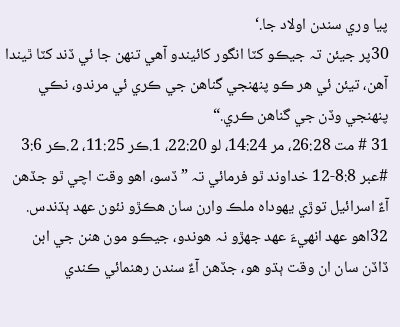پيا وري سندن اولاد جا.‘
30پر جيئن تہ جيڪو کٽا انگور کائيندو آهي تنهن جا ئي ڏند کٽا ٿيندا آهن، تيئن ئي هر ڪو پنهنجي گناهن جي ڪري ئي مرندو، نڪي پنهنجي وڏن جي گناهن ڪري.“
31 # مت 26:28، مر 14:24، لو 22:20، 1.ڪر 11:25، 2.ڪر 3:6 #عبر 8:8-12 خداوند ٿو فرمائي تہ ”ڏسو، اهو وقت اچي ٿو جڏهن آءٌ اسرائيل توڙي يهوداہ ملڪ وارن سان هڪڙو نئون عهد ٻڌندس. 32اهو عهد انهيءَ عهد جهڙو نہ هوندو، جيڪو مون هنن جي ابن ڏاڏن سان ان وقت ٻڌو هو، جڏهن آءٌ سندن رهنمائي ڪندي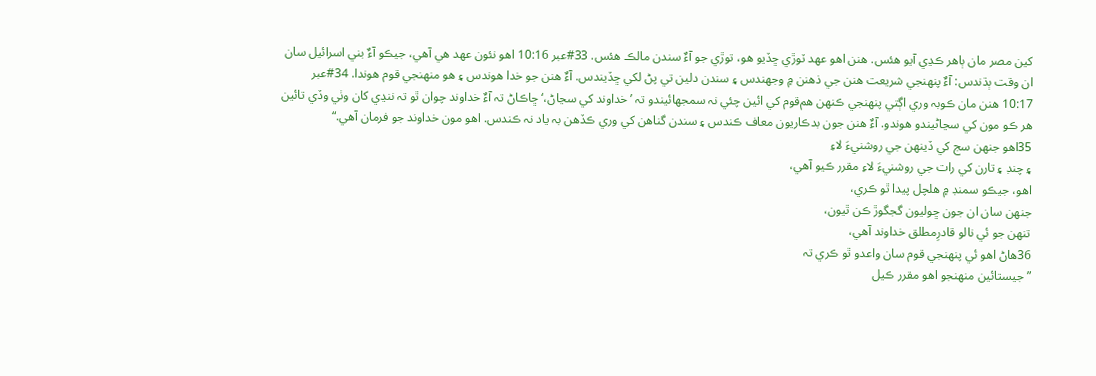کين مصر مان ٻاهر ڪڍي آيو هئس. هنن اهو عهد ٽوڙي ڇڏيو هو، توڙي جو آءٌ سندن مالڪ هئس. 33#عبر 10:16 اهو نئون عهد هي آهي، جيڪو آءٌ بني اسرائيل سان ان وقت ٻڌندس: آءٌ پنهنجي شريعت هنن جي ذهنن ۾ وجھندس ۽ سندن دلين تي پڻ لکي ڇڏيندس. آءٌ هنن جو خدا هوندس ۽ هو منهنجي قوم هوندا. 34#عبر 10:17 هنن مان ڪوبہ وري اڳتي پنهنجي ڪنهن هم‌قوم کي ائين چئي نہ سمجھائيندو تہ ’خداوند کي سڃاڻ،‘ ڇاڪاڻ تہ آءٌ خداوند چوان ٿو تہ ننڍي کان وٺي وڏي تائين هر ڪو مون کي سڃاڻيندو هوندو. آءٌ هنن جون بدڪاريون معاف ڪندس ۽ سندن گناهن کي وري ڪڏهن بہ ياد نہ ڪندس. اهو مون خداوند جو فرمان آهي.“
35اهو جنهن سج کي ڏينهن جي روشنيءَ لاءِ
۽ چنڊ ۽ تارن کي رات جي روشنيءَ لاءِ مقرر ڪيو آهي،
اهو، جيڪو سمنڊ ۾ هلچل پيدا ٿو ڪري،
جنهن سان ان جون ڇوليون گجگوڙ ڪن ٿيون،
تنهن جو ئي نالو قادرِمطلق خداوند آهي،
36هاڻ اهو ئي پنهنجي قوم سان واعدو ٿو ڪري تہ
”جيستائين منهنجو اهو مقرر ڪيل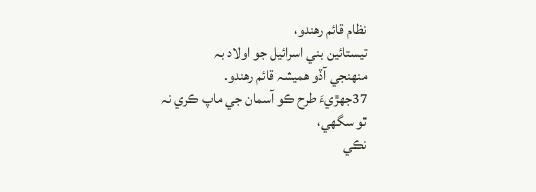نظام قائم رهندو،
تيستائين بني اسرائيل جو اولاد بہ
منهنجي آڏو هميشہ قائم رهندو.
37جهڙيءَ طرح ڪو آسمان جي ماپ ڪري نہ ٿو سگھي،
نڪي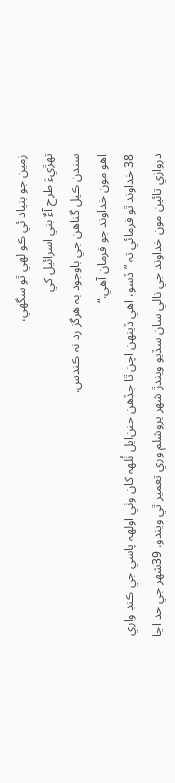زمين جو بنياد ئي ڪو لهي ٿو سگھي،
تهڙيءَ طرح آءٌ بني اسرائيل کي
سندن ڪيل گناهن جي باوجود بہ هرگز رد نہ ڪندس.
اهو مون خداوند جو فرمان آهي.“
38 خداوند ٿو فرمائي تہ ”ڏسو، اهي ڏينهن اچن ٿا جڏهن حنن‌ايل ٺُلهہ کان وٺي اولهہ پاسي جي ڪنڊ واري دروازي تائين مون خداوند جي نالي سان سڏيو ويندڙ شهر يروشلم وري تعمير ٿي ويندو. 39شهر جي حد اڃا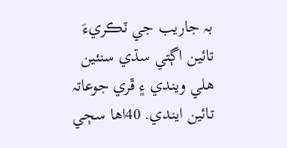بہ جاريب جي ٽڪريءَ تائين اڳتي سڌي سنئين هلي ويندي ۽ ڦري جوعاتہ تائين ايندي. 40اها سڄي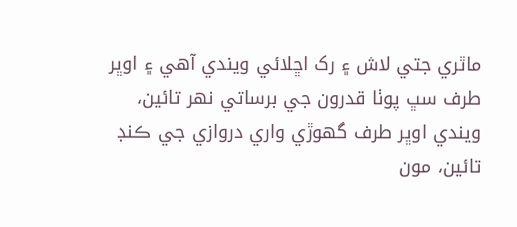ماٿري جتي لاش ۽ رک اڇلائي ويندي آهي ۽ اوڀر طرف سڀ پوٺا قدرون جي برساتي نهر تائين، ويندي اوڀر طرف گھوڙي واري دروازي جي ڪنڊ تائين، مون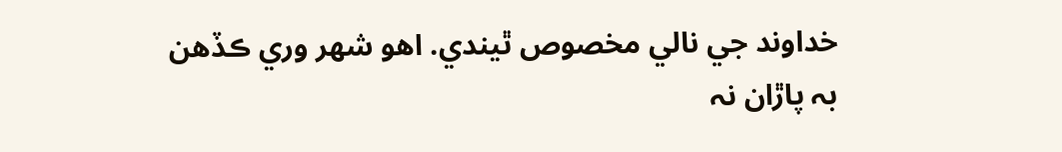خداوند جي نالي مخصوص ٿيندي. اهو شهر وري ڪڏهن بہ پاڙان نہ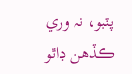پٽبو، نہ وري ڪڏهن ڊاٿو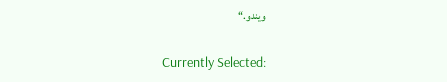ويندو.“

Currently Selected: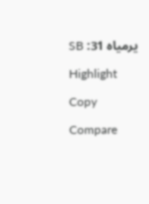يرمياہ 31: SB

Highlight

Copy

Compare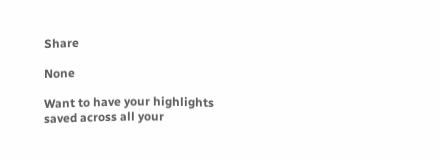Share

None

Want to have your highlights saved across all your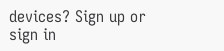devices? Sign up or sign in